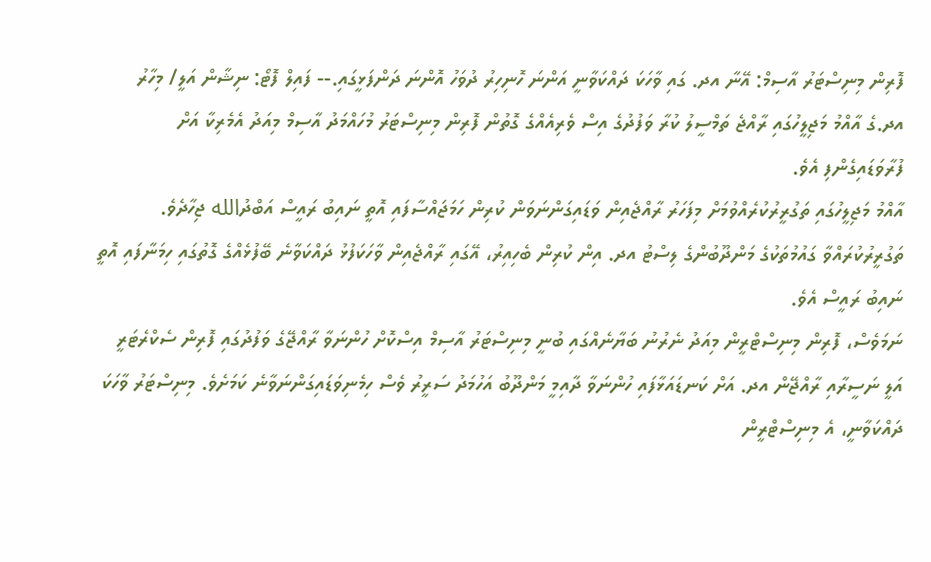ފޮރިން މިނިސްޓަރު އާސިމް: އޭނާ އދ. ގައި ވާހަކަ ދައްކަވާނީ އަންނަ ހޮނިހިރު ދުވަހު އޮންނަ ދަންފަޅީގައި.-- ފައިލް ފޮޓޯ: ނިޝާން އަލީ/ މިހާރު
އދ.ގެ އާއްމު މަޖިލީހުގައި ރާއްޖެ ތަމްސީލު ކުރާ ވަފުދުގެ އިސް ވެރިއެއްގެ ގޮތުން ފޮރިން މިނިސްޓަރު މުހައްމަދު އާސިމް މިއަދު އެމެރިކާ އަށް ފުރާވަޑައިގެންފި އެވެ.
އާއްމު މަޖިލީހުގައި ތަގުރީރުކުރެއްވުމަށް މިފަހަރު ރާއްޖެއިން ވަޑައިގަންނަވަން ކުރިން ހަމަޖައްސާފައި އޮތީ ނައިބު ރައީސް އަބްދުالله ޖިހާދެވެ. ތަގުރީރުކުރައްވާ ގައުމުތަކުގެ މަންދޫބުންގެ ލިސްޓު އދ. އިން ކުރިން ބެހިއިރު، އޭގައި ރާއްޖެއިން ވާހަކަފުޅު ދައްކަވާނެ ބޭފުޅެއްގެ ގޮތުގައި ހިމަނާފައި އޮތީ ނައިބު ރައީސް އެވެ.
ނަމަވެސް، ފޮރިން މިނިސްޓްރީން މިއަދު ނެރުނު ބަޔާނެއްގައި ބުނީ މިނިސްޓަރު އާސިމް އިސްކޮށް ހުންނަވާ ރާއްޖޭގެ ވަފުދުގައި ފޮރިން ސެކްރެޓަރީ އަލީ ނަސީރާއި ރާއްޖޭން އދ. އަށް ކަނޑައަޅާފައި ހުންނަވާ ދާއިމީ މަންދޫބު އަހުމަދު ސަރީރު ވެސް ހިމެނިވަޑައިގަންނަވާނެ ކަމަށެވެ. މިނިސްޓަރު ވާހަކަ ދައްކަވާނީ، އެ މިނިސްޓްރީން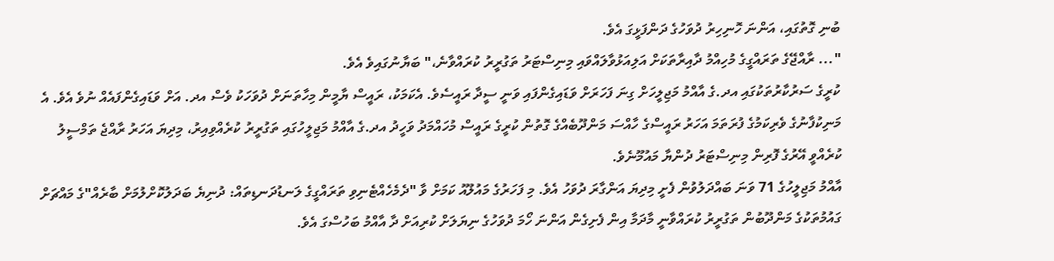ބުނި ގޮތުގައި، އަންނަ ހޮނިހިރު ދުވަހުގެ ދަންފަޅީގަ އެވެ.
"... ރާއްޖޭގެ ތަރައްގީގެ މުހިއްމު ދާއިރާތަކަށް އަލިއަޅުވާލައްވައި މިނިސްޓަރު ތަގުރީރު ކުރައްވާނެ،" ބަޔާނުގައިވެ އެވެ.
ކުރީގެ ސަރުކާރުތަކުގައި އދ.ގެ އާއްމު މަޖިލީހަށް ގިނަ ފަހަރަށް ވަޑައިގެންފައި ވަނީ ސީދާ ރައީސެވެ. އެކަމަކު، ރައީސް ޔާމީން މިހާތަނަށް ދުވަހަކު ވެސް އދ. އަށް ވަޑައިގެންފައެއް ނުވެ އެވެ. އެ މަނިކުފާނުގެ ވެރިކަމުގެ ފުރަތަމަ އަހަރު ރައީސްގެ ހާއްސަ މަންދޫބެއްގެ ގޮތުން ކުރީގެ ރައީސް މުހައްމަދު ވަހީދު އދ.ގެ އާއްމު މަޖިލީހުގައި ތަގުރީރު ކުރެއްވިއިރު، މިދިޔަ އަހަރު ރާއްޖެ ތަމްސީލު ކުރެއްވީ އޭރުގެ ފޮރިން މިނިސްޓަރު ދުންޔާ މައުމޫނެވެ.
އާއްމު މަޖިލީހުގެ 71 ވަނަ ބައްދަލުވުން ފެށީ މިދިޔަ އަންގާރަ ދުވަހު އެވެ. މި ފަހަރުގެ މައުލޫއު ކަމަށް ވާ "ދެމެހެއްޓެނިވި ތަރައްގީގެ ލަނޑުދަނޑިތައް: ދުނިޔެ ބަދަލުކޮށްލުމަށް ބާރެއް"ގެ މައްޗަށް ގައުމުތަކުގެ މަންދޫބުން ތަގުރީރު ކުރައްވާނީ މާދަމާ އިން ފެށިގެން އަންނަ ހޯމަ ދުވަހުގެ ނިޔަލަށް ކުރިއަށް ދާ އާއްމު ބަހުސްގަ އެވެ.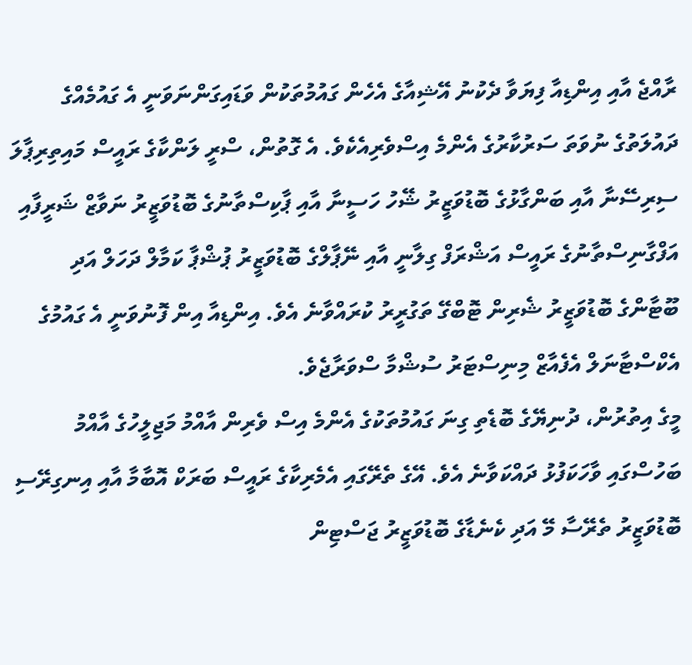ރާއްޖެ އާއި އިންޑިއާ ފިޔަވާ ދެކުނު އޭޝިއާގެ އެހެން ގައުމުތަކުން ވަޑައިގަންނަވަނީ އެ ގައުމެއްގެ ދައުލަތުގެ ނުވަތަ ސަރުކާރުގެ އެންމެ އިސްވެރިއެކެވެ. އެ ގޮތުން، ސްރީ ލަންކާގެ ރައީސް މައިތިރިޕާލަ ސިރިސޭނާ އާއި ބަންގާޅުގެ ބޮޑުވަޒީރު ޝޭހު ހަސީނާ އާއި ޕާކިސްތާނުގެ ބޮޑުވަޒީރު ނަވާޒް ޝަރީފާއި އަފްގާނިސްތާނުގެ ރައީސް އަޝްރަފް ގިލާނީ އާއި ނޭޕާލްގެ ބޮޑުވަޒީރު ޕުޝްޕާ ކަމާލް ދަހަލް އަދި ބޫޓާންގެ ބޮޑުވަޒީރު ޝެރިން ޓޮބްގޭ ތަގުރީރު ކުރައްވާނެ އެވެ. އިންޑިއާ އިން ފޮނުވަނީ އެ ގައުމުގެ އެކްސްޓާނަލް އެފެއާޒް މިނިސްޓަރު ސުޝްމާ ސްވަރާޖެވެ.
މީގެ އިތުރުން، ދުނިޔޭގެ ބޮޑެތި ގިނަ ގައުމުތަކުގެ އެންމެ އިސް ވެރިން އާއްމު މަޖިލީހުގެ އާއްމު ބަހުސްގައި ވާހަކަފުޅު ދައްކަވާނެ އެވެ. އޭގެ ތެރޭގައި އެމެރިކާގެ ރައީސް ބަރަކް އޮބާމާ އާއި އިނގިރޭސި ބޮޑުވަޒީރު ތެރޭސާ މޭ އަދި ކެނެޑާގެ ބޮޑުވަޒީރު ޖަސްޓިން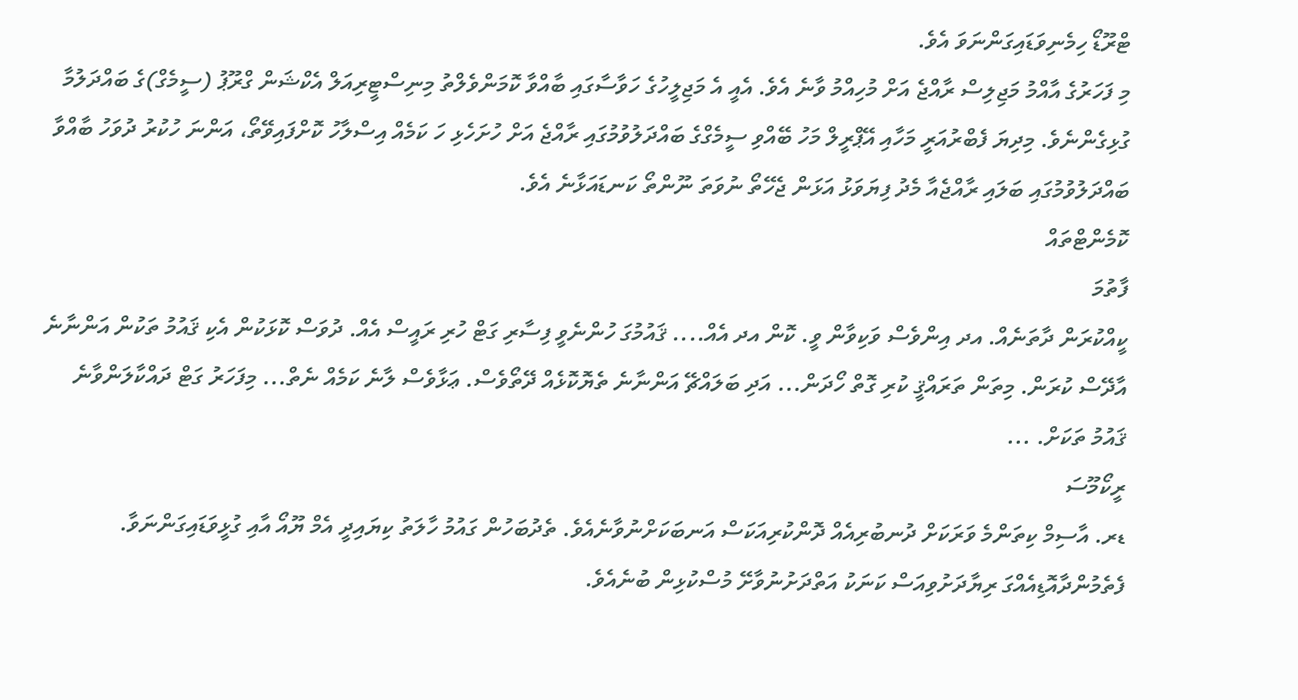ޓްރޫޑޯ ހިމެނިވަޑައިގަންނަވަ އެވެ.
މި ފަހަރުގެ އާއްމު މަޖިލިސް ރާއްޖެ އަށް މުހިއްމު ވާނެ އެވެ. އެއީ އެ މަޖިލީހުގެ ހަވާސާގައި ބާއްވާ ކޮމަންވެލްތު މިނިސްޓީރިއަލް އެކްޝަން ގްރޫޕު (ސީމެގް)ގެ ބައްދަލުމާ ގުޅިގެންނެވެ. މިދިޔަ ފެބްރުއަރީ މަހާއި އޭޕްރީލް މަހު ބޭއްވި ސީމެގްގެ ބައްދަލުވުމުގައި ރާއްޖެ އަށް ހުށަހެޅި ހަ ކަމެއް އިސްލާހު ކޮށްފައިވޭތޯ، އަންނަ ހުކުރު ދުވަހު ބާއްވާ ބައްދަލުވުމުގައި ބަލައި ރާއްޖެއާ މެދު ފިޔަވަޅު އަޅަން ޖެހޭތޯ ނުވަތަ ނޫންތޯ ކަނޑައަޅާނެ އެވެ.
ކޮމެންޓްތައް
ފާތުމަ
ކީއްކުރަން ދާތަނެއް. އދ އިންވެސް ވަކިވާން ވީ. ކޮން އދ އެއް.... ޤައުމުގަ ހުންނެވީ ފިސާރި ގަޓް ހުރި ރައީސް އެއް. ދުވަސް ކޮޅަކުން އެކި ޤައުމު ތަކުން އަންނާނެ އާދޭސް ކުރަން. މިތަން ތަރައްޤީ ކުރި ގޮތް ހޯދަން... އަދި ބަލައްޗޭ އަންނާނެ ތެޔޮކޮޅެއް ދޭތޯވެސް. ޢަޅާވެސް ލާނެ ކަމެއް ނެތް... މިފަހަރު ގަޓް ދައްކާލަންވާނެ ޤައުމު ތަކަށް. ...
ރީކޯމޫސަ
ޑރ. އާސިމް ކިތަންމެ ވަރަކަށް ދުނބުރިއެއް ދޮންކުރިއަކަސް އަނބަކަށްނުވާނެއެވެ. ތެދުބަހުން ގައުމު ހާލަތު ކިޔައިދީ އެމް ޔޫއޯ އާއި ގުޅީވަޑައިގަންނަވާ. ފެތެމުންދާއޮޑިއެއްގަ ރިޔާދަށުވިއަސް ކަނަކު އަތްދަށުނުވާށޭ މުސްކުޅިން ބުނެއެވެ.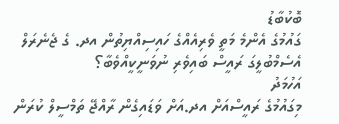ބޮކުބާޑު
ގައުމުގެ އެންމެ މަތީ ވެރިއެއްގެ ހައިސިއްޔިތުން އދ. ގެ ޖެނެރަލް އެސެމްބުލީގަ ރައީސް ބައިވެރި ނުވަނީކީއްވެބާ؟
އަހުމަދު
މިގައުމުގެ ރައީސްއަށް އދ.އަށް ވަޑައިގެން ރާއްޖޭ ތަމްސީލް ކުރަން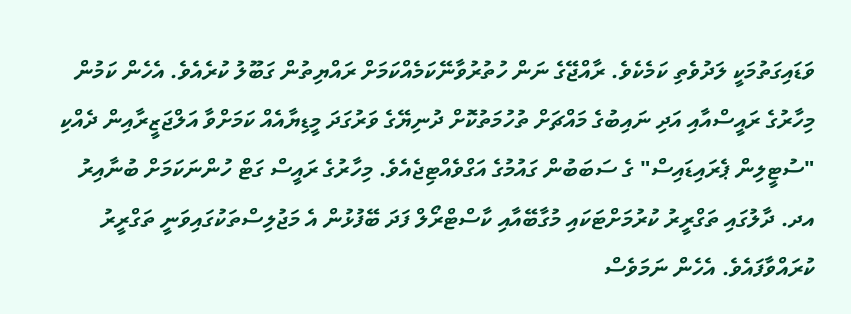ވަޑައިގަތުމަކީ ލަދުވެތި ކަމެކެވެ. ރާއްޖޭގެ ނަން ހުތުރުވާނޭކަމެއްކަމަށް ރައްޔިތުން ގަބޫލު ކުރެއެވެ. އެހެން ކަމުން މިހާރުގެ ރައީސްއާއި އަދި ނައިބުގެ މައްޗަށް ތުހުމަތުކޮށް ދުނިޔޭގެ ވަރުގަދަ މީޑިޔާއެއް ކަމަށްވާ އަލްޖަޒީރާއިން ދެއްކި "ސުޓީލިން ޕެރައިޑައިސް" ގެ ސަބަބުން ގައުމުގެ އަގްވެއްޓިޖެއެވެ. މިހާރުގެ ރައީސް ގަޓް ހުންނަކަމަށް ބުނާއިރު އދ. ދާލުގައި ތަގްރީރު ކުރުމަށްޓަކައި މުގާބޭއާއި ކާސްޓްރޯލް ފަދަ ބޭފުޅުން އެ މަޖުލިސްތަކުގައިވަނީ ތަގްރީރު ކުރައްވާފައެވެ. އެހެން ނަމަވެސް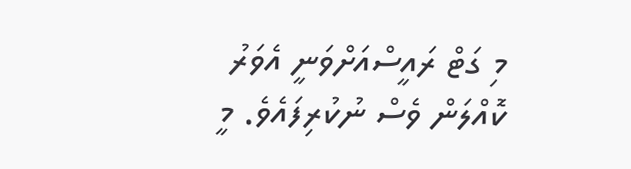މި ގަޓް ރައީސްއަށްވަނީ އެވަރު ކޮއްލަން ވެސް ނުކުރިފައެވެ. މީ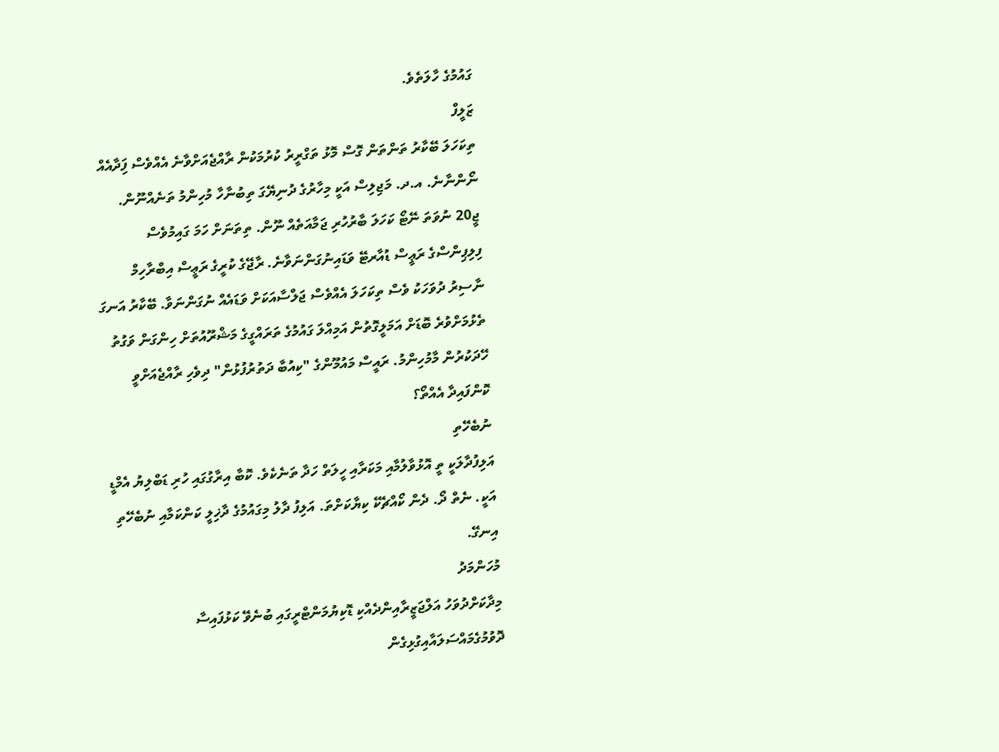ގައުމުގެ ހާލަތެވެ.
ޒަލީފް
ތިކަހަލަ ބޭކާރު ތަންތަން ގޮސް މޮޅު ތަގްރީރު ކުރުމަކުން ރާއްޖެއަށްވާނެ އެއްވެސް ފަިދާއެއް ނޯންނާނެ. އ.ދ. މަޖިލިސް އަކީ މިހާރުގެ ދުނިޔޭގަ ތިބުނާހާ މުހިންމު ތަނެއްނޫން. ޖީ20 ނުވަތަ ނޭޓޯ ކަހަލަ ބާރުހުރި ޖަމާއަތެއް ނޫން. ތިތަނަށް ހަމަ ގައިމުވެސް ފިލިޕިންސްގެ ރަޢީސް ޑުއާރޓޭ ވަޑައިނުގަންނަވާނެ. ރާޖޭގެ ކުރީގެ ރަޢީސް އިބްރާހިމް ނާސިރު ދުވަހަކު ވެސް ތިކަހަލަ އެއްވެސް ޖަލްސާއަކަށް ވަޑައެއް ނުގަންނަވާ. ބޭކާރު އަނގަ ތެޅުމަށްވުރެ ބޮޑަށް އަމަލީގޮތުން އަމިއްލަ ގައުމުގެ ތަރައްގީގެ މަޝްރޫއުތަށް ހިންގަން ވަގުތު ހޭދަކުރުން މާމުހިންމު. ރައީސް މައުމޫންގެ "ކިއުބާ ދަތުރުފުޅުން" ދިވެހި ރާއްޖެއަށްވީ ކޮންފައިދާ އެއްތޯ؟
ނުބެހޭތި
އަލިފުދާލަކީ ތީ އޮޅުވާލުމާއި މަކަރާއި ހީލަތް ހަދާ ތަނެކެވެ. ކޮބާ އިރާގުގައި ހުރި ޑަބްލިޔު އެމްޑީ އަކީ. ނެތް ދޯ. ދެން ކޯއްޗެކޭ ކިޔާކަށްތަ. އަލިފު ދާލު މިގައުމުގެ ދާޚިލީ ކަންކަމާއި ނުބެހޭތި އިނގޭ.
މުހަންމަދު
މިދާކަށްދުވަހު އަލްޖަޒީރާއިންދެއްކި ޑޮކިޔުމަންޓްރީގައި ބުނެވޭ ކަޅުފައިސާ ދޮވުމުގެމައްސަލައާއިގުޅިގެން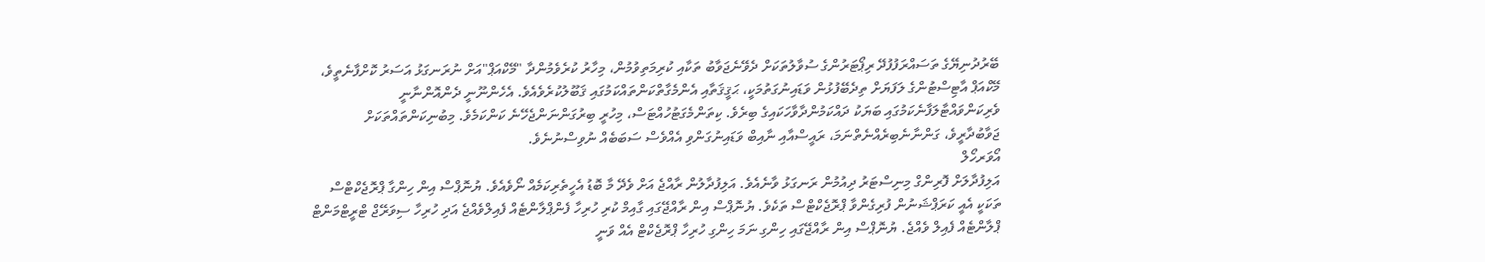ބޭރުދުނިޔޭގެ ތަސައްރަފުފުދޭ ރިޕޯޓަރުންގެ ސުވާލުތަކަށް ދެވޭނެޖަވާބު ތަކާއި ކުރިމަތިވުމުން، މިހާރު ކުރެވެމުންދާ "މޭކްއަޕް"އަށް ނުރަނގަޅު އަސަރު ކޮށްފާނެތީވެ، މޭކްއަޕް އާޓިސްޓުންގެ ލަފަޔަށް ތިދެބޭފުޅުން ވަޑައިނުގަތުމަކީ، ޙަޤީޤަތާއި އެންމެގާތްކަންތައްކަމުގައި ޤަބޫލުކުރެވެއެވެ. އެހެންނޫނީ ދެންއޮންނާނީ ވެރިކަންވައްޓާލަފާނެކަމުގައި ބަޔަކު ދައްކަމުންދާވާހަކައިގެ ބިރެވެ. ކިތަންމެގަޓުހުއްޓަސް، މިހުރީ ބިރުގަންނަންޖެހޭނެ ކަންކަމެވެ. މިބުނިކަންތައްތަކަށް ޖަވާބުދާރީވެ، ގަންނާނެބިރެއްނެތްނަމަ، ރައީސްއާއި ނާއިބް ވަޑައިނުގަންވި އެއްވެސް ސަބަބެއް ނުވިސްނުނެވެ.
އޯވަރހޯލް
އަލިފުދާލަށް ފޮރިންގް މިނިސްޓަރު ދިއުމުން ރަނގަޅު ވާނެއެވެ. އަލިފުދާލުން ރާއްޖެ އަށް ވެދޭ މާ ބޮޑު އެހީތެރިކަމެއް ނޯވެއެވެ. ޔުނޮޕްސް އިން ހިންގާ ޕްރޮޖެކްޓްސް ތަކަކީ އެއީ ކަރަޕްޝަނުން ފުރިގެންވާ ޕްރޮޖެކްޓްސް ތަކެވެ. ޔުނޮޕްސް އިން ރާއްޖޭގައި ގާއިމް ކުރި ހުރިހާ ފެންޕްލާންޓެއް ފެއިލްވެއްޖެ އަދި ހުރިހާ ސިވަރޭޖް ޓްރީޓްމަންޓް ޕްލާންޓެއް ފެއިލް ވެއްޖެ. ޔުނޮޕްސް އިން ރާއްޖޭގައި ހިންގި ނަމަ ހިންގި ހުރިހާ ޕްރޮޖެކްޓް އެއް ވަނީ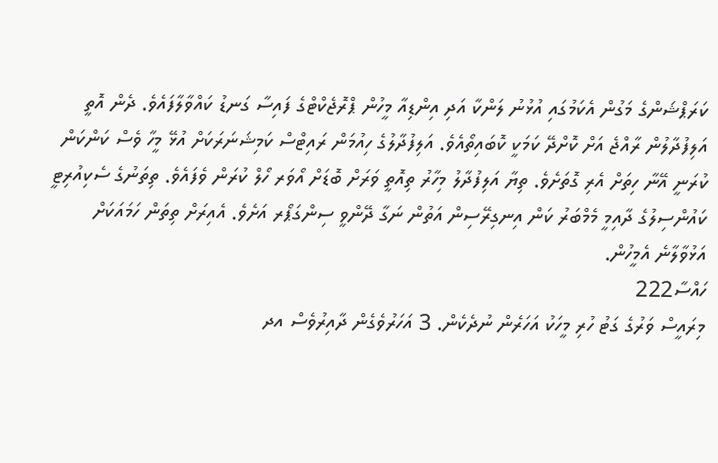ކަރަޕްޝަންގެ މަގުން އެކަމުގައި އުޅުނު ލަންކާ އަދި އިންޑިއާ މީހުން ޕްރޮޖެކްޓްގެ ފައިސާ ގަނޑު ކައްވާލާފައެވެ. ދެން އޮތީ އަލިފުދާލުން ރާއްޖެ އަށް ކޮށްދޭ ކަމަކީ ކޮބައިތޯއެވެ. އަލިފުދާލުގެ ހިއުމަން ރައިޓްސް ކަމިޝަނަރަކަށް އުޅޭ މީހާ ވެސް ކަންކަން ކުރަނީ އޭނާ ހިތަށް އެރި ގޮތަށެވެ. ތިޔާ އަލިފުދާލު މިހާރު ތިއޮތީ ވަރަށް ބޮޑަށް އޯވަރ ހޯލް ކުރަން ވެފައެވެ. ތިތަނުގެ ސެކިއުރިޓީ ކައުންސިލުގެ ދާއިމީ މެމްބަރު ކަން އިނގިރޭސިން އަތުން ނަގާ ދޭންވީ ސިންގަޕޯރ އަށެވެ. އެއިރަށް ތިތަން ހަމައަކަށް އަޅުވާލާނެ އެމީހުން.
ހައްސާ222
މިރައީސް ވަރުގެ ގަޓު ހުރި މީހަކު އަހަރެން ނުދެކެން. 3 އަހަރުވެގެން ދާއިރުވެސް އދ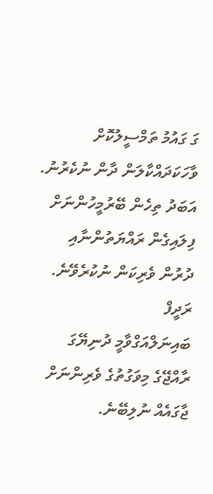ގަ ގައުމު ތަމްސީލުކޮށް ވާހަކަދައްކާލަން ދާން ނުކެރުނު. އަބަދު ތިހެން ބޭރުމީހުންނަށް ފިލައިގެން ރައްޔަތުންނާއި ދުރުން ވެރިކަން ނުކުރެވޭނެ.
ރަދީފް
ބައިނަލްއަގްވާމީ ދުނިޔޭގަ ރާއްޖޭގެ މިވަގުތުގެ ވެރިންނަށް ޖާގައެއް ނުލިބޭނެ.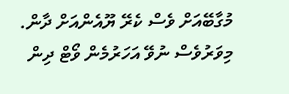މުގާބޭއަށް ވެސް ކެރޭ ޔޫއެންއަށް ދާން. މިވަރުވެސް ނުވޭ އަހަރުމެން ވޯޓް ދިން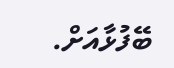ބޭފުޅާއަށް.